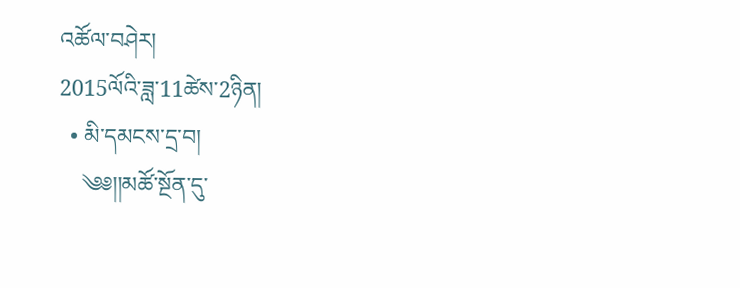འཚོལ་བཤེར།
2015ལོའི་ཟླ་11ཚེས་2ཉིན།
  • མི་དམངས་དྲ་བ།
    ༄༅།།མཚོ་སྔོན་དུ་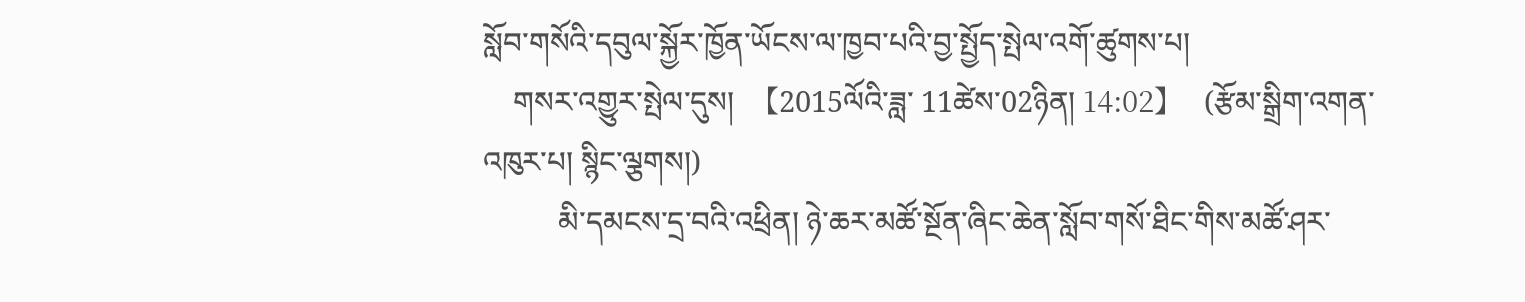སློབ་གསོའི་དབུལ་སྐྱོར་ཁྱོན་ཡོངས་ལ་ཁྱབ་པའི་བྱ་སྤྱོད་སྤེལ་འགོ་ཚུགས་པ།
    གསར་འགྱུར་སྤེལ་དུས།  【2015ལོའི་ཟླ་ 11ཚེས་02ཉིན། 14:02】   (རྩོམ་སྒྲིག་འགན་འཁུར་པ། སྙིང་ལྕགས།)
          མི་དམངས་དྲ་བའི་འཕྲིན། ཉེ་ཆར་མཚོ་སྔོན་ཞིང་ཆེན་སློབ་གསོ་ཐིང་གིས་མཚོ་ཤར་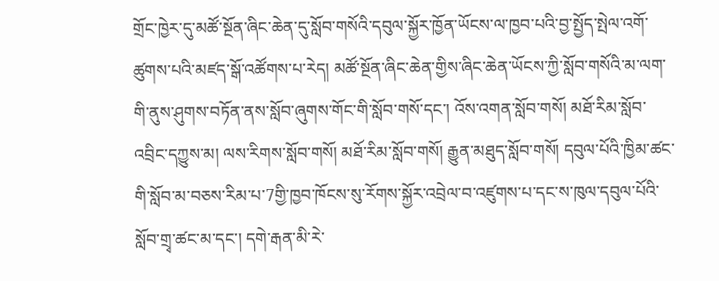གྲོང་ཁྱེར་དུ་མཚོ་སྔོན་ཞིང་ཆེན་དུ་སློབ་གསོའི་དབུལ་སྐྱོར་ཁྱོན་ཡོངས་ལ་ཁྱབ་པའི་བྱ་སྤྱོད་སྤེལ་འགོ་ཚུགས་པའི་མཛད་སྒོ་འཚོགས་པ་རེད། མཚོ་སྔོན་ཞིང་ཆེན་གྱིས་ཞིང་ཆེན་ཡོངས་ཀྱི་སློབ་གསོའི་མ་ལག་གི་ནུས་ཤུགས་བཏོན་ནས་སློབ་ཞུགས་གོང་གི་སློབ་གསོ་དང་། འོས་འགན་སློབ་གསོ། མཐོ་རིམ་སློབ་འབྲིང་དཀྱུས་མ། ལས་རིགས་སློབ་གསོ། མཐོ་རིམ་སློབ་གསོ། རྒྱུན་མཐུད་སློབ་གསོ། དབུལ་པོའི་ཁྱིམ་ཚང་གི་སློབ་མ་བཅས་རིམ་པ་7གྱི་ཁྱབ་ཁོངས་སུ་རོགས་སྐྱོར་འབྲེལ་བ་འཛུགས་པ་དང་ས་ཁུལ་དབུལ་པོའི་སློབ་གྲྭ་ཚང་མ་དང་། དགེ་རྒན་མི་རེ་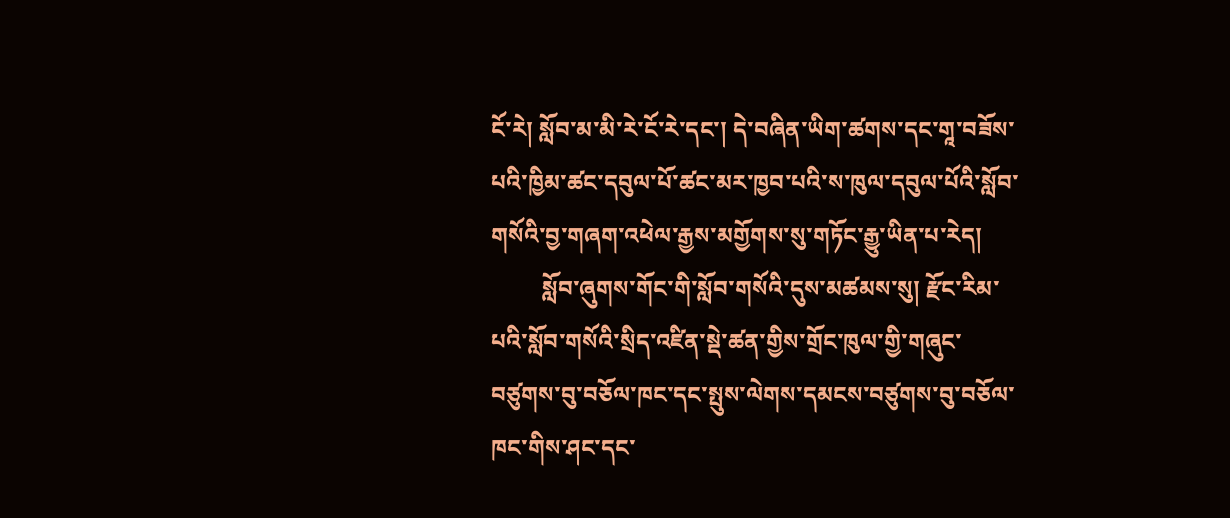ངོ་རེ། སློབ་མ་མི་རེ་ངོ་རེ་དང་། དེ་བཞིན་ཡིག་ཚགས་དང་གཱ་བཟོས་པའི་ཁྱིམ་ཚང་དབུལ་པོ་ཚང་མར་ཁྱབ་པའི་ས་ཁུལ་དབུལ་པོའི་སློབ་གསོའི་བྱ་གཞག་འཕེལ་རྒྱས་མགྱོགས་སུ་གཏོང་རྒྱུ་ཡིན་པ་རེད།
         སློབ་ཞུགས་གོང་གི་སློབ་གསོའི་དུས་མཚམས་སུ། རྫོང་རིམ་པའི་སློབ་གསོའི་སྲིད་འཛིན་སྡེ་ཚན་གྱིས་གྲོང་ཁུལ་གྱི་གཞུང་བཙུགས་བུ་བཅོལ་ཁང་དང་སྤུས་ལེགས་དམངས་བཙུགས་བུ་བཅོལ་ཁང་གིས་ཤང་དང་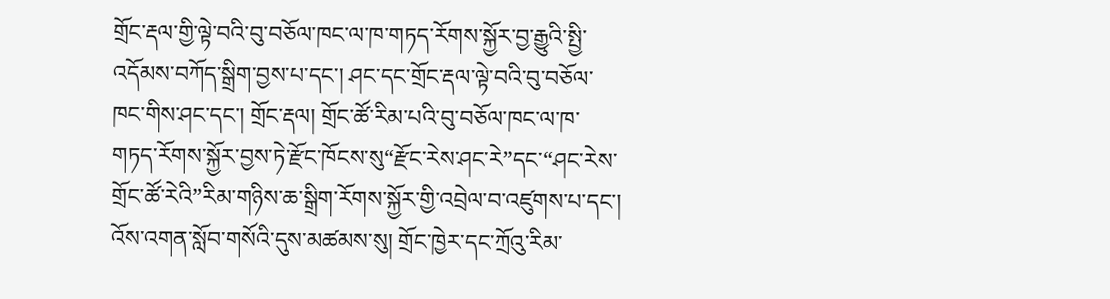གྲོང་རྡལ་གྱི་ལྟེ་བའི་བུ་བཅོལ་ཁང་ལ་ཁ་གཏད་རོགས་སྐྱོར་བྱ་རྒྱུའི་སྤྱི་འདོམས་བཀོད་སྒྲིག་བྱས་པ་དང་། ཤང་དང་གྲོང་རྡལ་ལྟེ་བའི་བུ་བཅོལ་ཁང་གིས་ཤང་དང་། གྲོང་རྡལ། གྲོང་ཚོ་རིམ་པའི་བུ་བཅོལ་ཁང་ལ་ཁ་གཏད་རོགས་སྐྱོར་བྱས་ཏེ་རྫོང་ཁོངས་སུ“རྫོང་རེས་ཤང་རེ”དང་“ཤང་རེས་གྲོང་ཚོ་རེའི”རིམ་གཉིས་ཆ་སྒྲིག་རོགས་སྐྱོར་གྱི་འབྲེལ་བ་འཛུགས་པ་དང་། འོས་འགན་སློབ་གསོའི་དུས་མཚམས་སུ། གྲོང་ཁྱེར་དང་ཀྲོའུ་རིམ་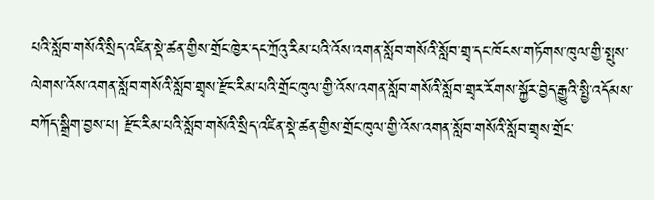པའི་སློབ་གསོའི་སྲིད་འཛིན་སྡེ་ཚན་གྱིས་གྲོང་ཁྱེར་དང་ཀྲོའུ་རིམ་པའི་འོས་འགན་སློབ་གསོའི་སློབ་གྲྭ་དང་ཁོངས་གཏོགས་ཁུལ་གྱི་སྤུས་ལེགས་འོས་འགན་སློབ་གསོའི་སློབ་གྲྭས་རྫོང་རིམ་པའི་གྲོང་ཁུལ་གྱི་འོས་འགན་སློབ་གསོའི་སློབ་གྲྭར་རོགས་སྐྱོར་བྱེད་རྒྱུའི་སྤྱི་འདོམས་བཀོད་སྒྲིག་བྱས་པ། རྫོང་རིམ་པའི་སློབ་གསོའི་སྲིད་འཛིན་སྡེ་ཚན་གྱིས་གྲོང་ཁུལ་གྱི་འོས་འགན་སློབ་གསོའི་སློབ་གྲྭས་གྲོང་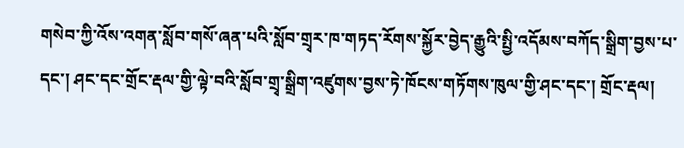གསེབ་ཀྱི་འོས་འགན་སློབ་གསོ་ཞན་པའི་སློབ་གྲྭར་ཁ་གཏད་རོགས་སྐྱོར་བྱེད་རྒྱུའི་སྤྱི་འདོམས་བཀོད་སྒྲིག་བྱས་པ་དང་། ཤང་དང་གྲོང་རྡལ་གྱི་ལྟེ་བའི་སློབ་གྲྭ་སྒྲིག་འཛུགས་བྱས་ཏེ་ཁོངས་གཏོགས་ཁུལ་གྱི་ཤང་དང་། གྲོང་རྡལ།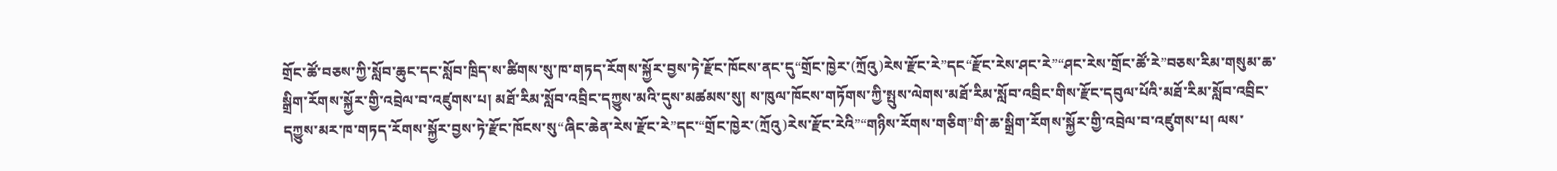གྲོང་ཚོ་བཅས་ཀྱི་སློབ་ཆུང་དང་སློབ་ཁྲིད་ས་ཚིགས་སུ་ཁ་གཏད་རོགས་སྐྱོར་བྱས་ཏེ་རྫོང་ཁོངས་ནང་དུ“གྲོང་ཁྱེར་(ཀྲོའུ)རེས་རྫོང་རེ”དང“རྫོང་རེས་ཤང་རེ”“ཤང་རེས་གྲོང་ཚོ་རེ”བཅས་རིམ་གསུམ་ཆ་སྒྲིག་རོགས་སྐྱོར་གྱི་འབྲེལ་བ་འཛུགས་པ། མཐོ་རིམ་སློབ་འབྲིང་དཀྱུས་མའི་དུས་མཚམས་སུ། ས་ཁུལ་ཁོངས་གཏོགས་ཀྱི་སྤུས་ལེགས་མཐོ་རིམ་སློབ་འབྲིང་གིས་རྫོང་དབུལ་པོའི་མཐོ་རིམ་སློབ་འབྲིང་དཀྱུས་མར་ཁ་གཏད་རོགས་སྐྱོར་བྱས་ཏེ་རྫོང་ཁོངས་སུ“ཞིང་ཆེན་རེས་རྫོང་རེ”དང་“གྲོང་ཁྱེར་(ཀྲོའུ)རེས་རྫོང་རེའི”“གཉིས་རོགས་གཅིག”གི་ཆ་སྒྲིག་རོགས་སྐྱོར་གྱི་འབྲེལ་བ་འཛུགས་པ། ལས་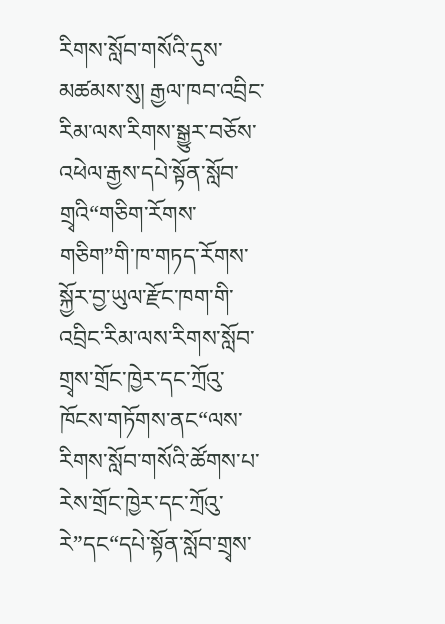རིགས་སློབ་གསོའི་དུས་མཚམས་སུ། རྒྱལ་ཁབ་འབྲིང་རིམ་ལས་རིགས་སྒྱུར་བཅོས་འཕེལ་རྒྱས་དཔེ་སྟོན་སློབ་གྲྭའི“གཅིག་རོགས་གཅིག”གི་ཁ་གཏད་རོགས་སྐྱོར་བྱ་ཡུལ་རྫོང་ཁག་གི་འབྲིང་རིམ་ལས་རིགས་སློབ་གྲྭས་གྲོང་ཁྱེར་དང་ཀྲོའུ་ཁོངས་གཏོགས་ནང“ལས་རིགས་སློབ་གསོའི་ཚོགས་པ་རེས་གྲོང་ཁྱེར་དང་ཀྲོའུ་རེ”དང“དཔེ་སྟོན་སློབ་གྲྭས་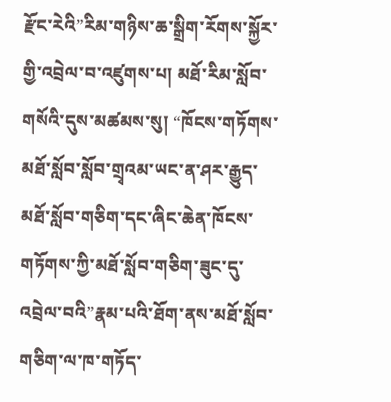རྫོང་རེའི”རིམ་གཉིས་ཆ་སྒྲིག་རོགས་སྐྱོར་གྱི་འབྲེལ་བ་འཛུགས་པ། མཐོ་རིམ་སློབ་གསོའི་དུས་མཚམས་སུ། “ཁོངས་གཏོགས་མཐོ་སློབ་སློབ་གྲྭའམ་ཡང་ན་ཤར་རྒྱུད་མཐོ་སློབ་གཅིག་དང་ཞིང་ཆེན་ཁོངས་གཏོགས་ཀྱི་མཐོ་སློབ་གཅིག་ཟུང་དུ་འབྲེལ་བའི”རྣམ་པའི་ཐོག་ནས་མཐོ་སློབ་གཅིག་ལ་ཁ་གཏོད་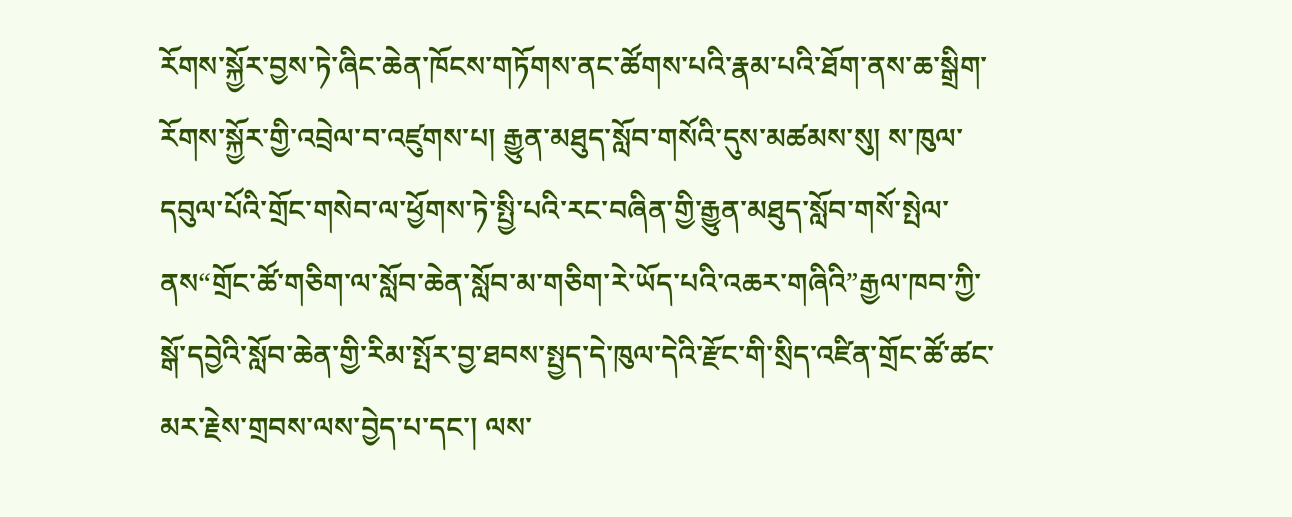རོགས་སྐྱོར་བྱས་ཏེ་ཞིང་ཆེན་ཁོངས་གཏོགས་ནང་ཚོགས་པའི་རྣམ་པའི་ཐོག་ནས་ཆ་སྒྲིག་རོགས་སྐྱོར་གྱི་འབྲེལ་བ་འཛུགས་པ། རྒྱུན་མཐུད་སློབ་གསོའི་དུས་མཚམས་སུ། ས་ཁུལ་དབུལ་པོའི་གྲོང་གསེབ་ལ་ཕྱོགས་ཏེ་སྤྱི་པའི་རང་བཞིན་གྱི་རྒྱུན་མཐུད་སློབ་གསོ་སྤེལ་ནས“གྲོང་ཚོ་གཅིག་ལ་སློབ་ཆེན་སློབ་མ་གཅིག་རེ་ཡོད་པའི་འཆར་གཞིའི”རྒྱལ་ཁབ་ཀྱི་སྒོ་དབྱེའི་སློབ་ཆེན་གྱི་རིམ་སྤོར་བྱ་ཐབས་སྤྱད་དེ་ཁུལ་དེའི་རྫོང་གི་སྲིད་འཛིན་གྲོང་ཚོ་ཚང་མར་རྗེས་གྲབས་ལས་བྱེད་པ་དང་། ལས་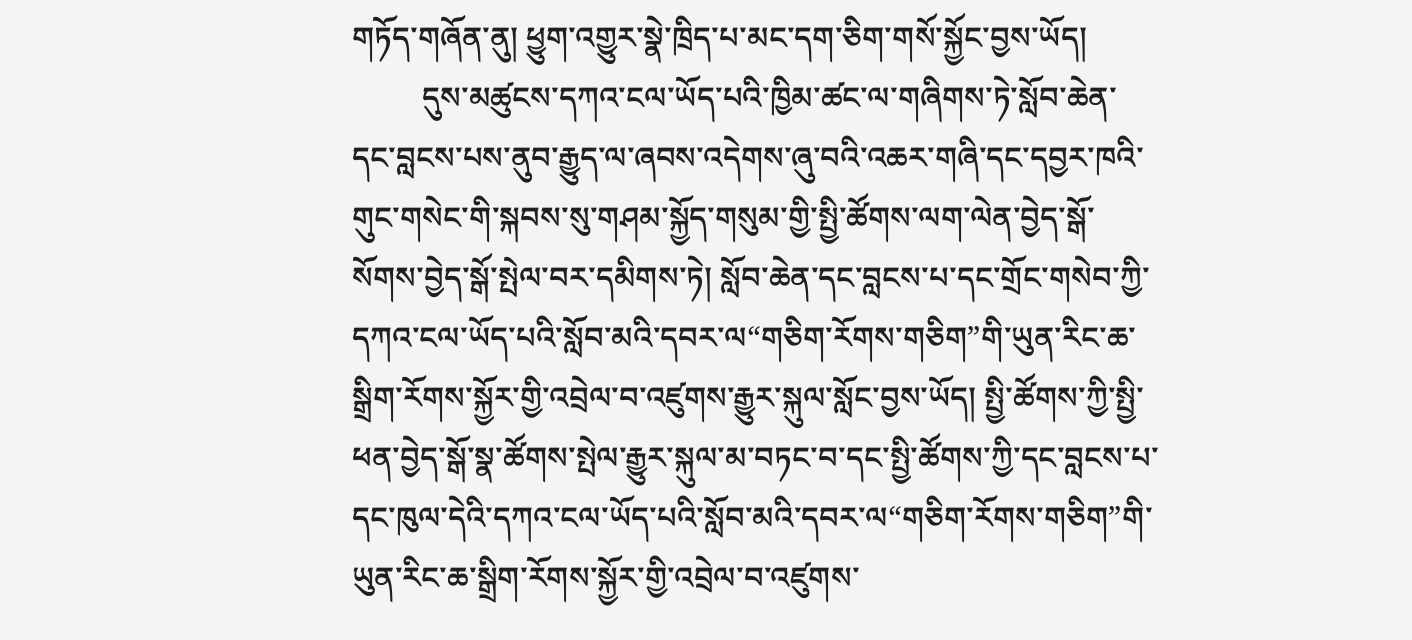གཏོད་གཞོན་ནུ། ཕྱུག་འགྱུར་སྣེ་ཁྲིད་པ་མང་དག་ཅིག་གསོ་སྐྱོང་བྱས་ཡོད།
         དུས་མཚུངས་དཀའ་ངལ་ཡོད་པའི་ཁྱིམ་ཚང་ལ་གཞིགས་ཏེ་སློབ་ཆེན་དང་བླངས་པས་ནུབ་རྒྱུད་ལ་ཞབས་འདེགས་ཞུ་བའི་འཆར་གཞི་དང་དབྱར་ཁའི་གུང་གསེང་གི་སྐབས་སུ་གཤམ་སྐྱོད་གསུམ་གྱི་སྤྱི་ཚོགས་ལག་ལེན་བྱེད་སྒོ་སོགས་བྱེད་སྒོ་སྤེལ་བར་དམིགས་ཏེ། སློབ་ཆེན་དང་བླངས་པ་དང་གྲོང་གསེབ་ཀྱི་དཀའ་ངལ་ཡོད་པའི་སློབ་མའི་དབར་ལ“གཅིག་རོགས་གཅིག”གི་ཡུན་རིང་ཆ་སྒྲིག་རོགས་སྐྱོར་གྱི་འབྲེལ་བ་འཛུགས་རྒྱུར་སྐུལ་སློང་བྱས་ཡོད། སྤྱི་ཚོགས་ཀྱི་སྤྱི་ཕན་བྱེད་སྒོ་སྣ་ཚོགས་སྤེལ་རྒྱུར་སྐུལ་མ་བཏང་བ་དང་སྤྱི་ཚོགས་ཀྱི་དང་བླངས་པ་དང་ཁུལ་དེའི་དཀའ་ངལ་ཡོད་པའི་སློབ་མའི་དབར་ལ“གཅིག་རོགས་གཅིག”གི་ཡུན་རིང་ཆ་སྒྲིག་རོགས་སྐྱོར་གྱི་འབྲེལ་བ་འཛུགས་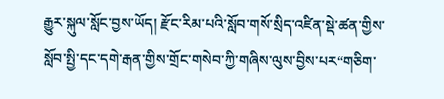རྒྱུར་སྐུལ་སློང་བྱས་ཡོད། རྫོང་རིམ་པའི་སློབ་གསོ་སྲིད་འཛིན་སྡེ་ཚན་གྱིས་སློབ་སྤྱི་དང་དགེ་རྒན་གྱིས་གྲོང་གསེབ་ཀྱི་གཞིས་ལུས་བྱིས་པར“གཅིག་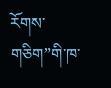རོགས་གཅིག”གི་ཁ་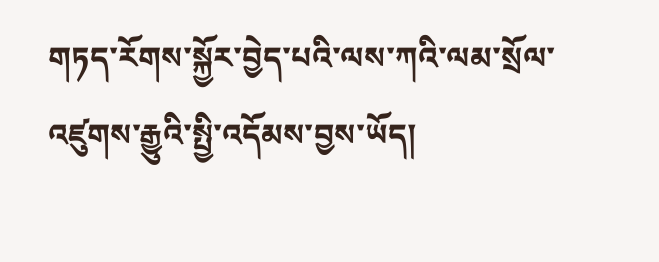གཏད་རོགས་སྐྱོར་བྱེད་པའི་ལས་ཀའི་ལམ་སྲོལ་འཛུགས་རྒྱུའི་སྤྱི་འདོམས་བྱས་ཡོད།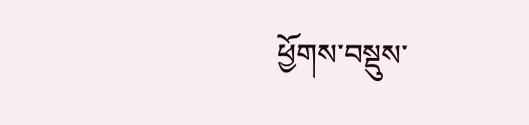ཕྱོགས་བསྡུས་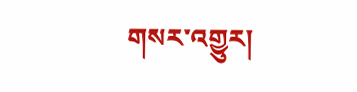གསར་འགྱུར།